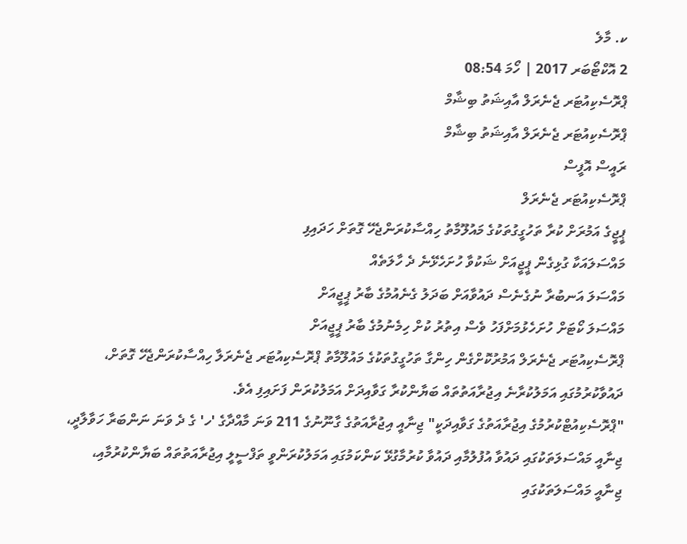ކ. މާލެ
2 އޮކްޓޯބަރ 2017 | ހޯމަ 08:54
ޕްރޮސެކިއުޓަރ ޖެނެރަލް އާއިޝަތު ބިޝާމް
ޕްރޮސެކިއުޓަރ ޖެނެރަލް އާއިޝަތު ބިޝާމް
ރައީސް އޮފީސް
ޕްރޮސެކިއުޓަރ ޖެނެރަލް
ޕީޖީގެ އަމުރަށް ކުރާ ތަހުގީގުތަކުގެ މައުލޫމާތު ހިއްސާކުރަންޖެހޭ ގޮތަށް ހަދައިފި
މައްސަލައަކާ ގުޅިގެން ޕީޖީއަށް ޝަކުވާ ހުށަހެޅޭނެ ދެ ހާލަތެއް
މައްސަލަ އަނބުރާ ނުގެނެސް ދައުވާއަށް ބަދަލު ގެނެއުމުގެ ބާރު ޕީޖީއަށް
މައްސަލަ ކޯޓަށް ހުށަހެޅުމަށްފަހު ވެސް އިތުރު ކުށް ހިމެނުމުގެ ބާރު ޕީޖީއަށް
ޕްރޮސެކިއުޓަރ ޖެނެރަލް އަމުރުކޮށްގެން ހިންގާ ތަހުގީގުތަކުގެ މައުލޫމާތު ޕްރޮސެކިއުޓަރ ޖެނެރަލާ ހިއްސާކުރަންޖެހޭ ގޮތަށް، ދައުވާކުރުމުގައި އަމަލުކުރާނެ އިޖުރާއަތުތައް ބަޔާންކުރާ ގަވާއިދަށް އަމަލުކުރަން ފަށައިފި އެވެ.
"ޕްރޮސެކިއުޓްކުރުމުގެ އިޖުރާއަތުގެ ގަވާއިދަކީ" ޖިނާއީ އިޖުރާއަތުގެ ގާނޫނުގެ 211 ވަނަ މާއްދާގެ 'ހ' ގެ ދެ ވަނަ ނަންބަރާ ހަވާލާދީ، ޖިނާއީ މައްސަލަތަކުގައި ދައުވާ އުފުލުމާއި ދައުވާ ކުރުމާގުޅޭ ކަންކަމުގައި އަމަލުކުރަންވީ ތަފްސީލީ އިޖުރާއަތުތައް ބަޔާންކުރުމާއި، ޖިނާއީ މައްސަލަތަކުގައި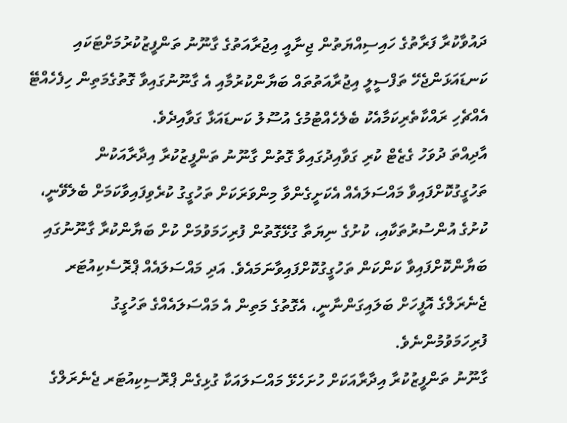ދައުވާކުރާ ފަރާތުގެ ހައިސިއްޔަތުން ޖިނާއީ އިޖުރާއަތުގެ ގާނޫނު ތަންފީޒުކުރުމަށްޓަކައި  ކަނޑައަޅަންޖެހޭ ތަފްސީލީ އިޖުރާއަތުތައް ބަޔާންކުރުމާއި އެ ގާނޫނުގައިވާ ގޮތުގެމަތިން ހިފެހެއްޓޭ އެއްޗެހި ރައްކާތެރިކަމާއެކު ބެލެހެއްޓުމުގެ އުސޫލު ކަނޑައަޅާ ގަވާއިދެވެ.
އާދިއްތަ ދުވަހު ގެޒެޓް ކުރި ގަވާއިދުގައިވާ ގޮތުން ގާނޫނު ތަންފީޒުކުރާ އިދާރާއަކުން ތަހުގީގުކޮށްފައިވާ މައްސަލައެއް އެކަށީގެންވާ މިންވަރަކަށް ތަހުގީގު ކުރެވިފައިވާކަމަށް ބެލެވޭނީ، ކުށުގެ އުންސުރުތަކާއި، ކުށުގެ ނިޔަތާ ގުޅޭގޮތުން ފުރިހަމަވުމަށް ކުށް ބަޔާންކުރާ ގާނޫނުގައި ބަޔާންކޮށްފައިވާ ކަންކަން ތަހުގީގުކޮށްފައިވާނަމައެވެ. އަދި މައްސަލައެއް ޕްރޮސެކިއުޓަރ ޖެނެރަލްގެ އޮފީހަށް ބަލައިގަންނާނީ، އެގޮތުގެ މަތިން އެ މައްސަލައެއްގެ ތަހުގީގު ފުރިހަމަވުމުންނެވެ.
ގާނޫނު ތަންފީޒުކުރާ އިދާރާއަކަށް ހުށަހެޅޭ މައްސަލައަކާ ގުޅިގެން ޕްރޮސިކިއުޓަރ ޖެނެރަލްގެ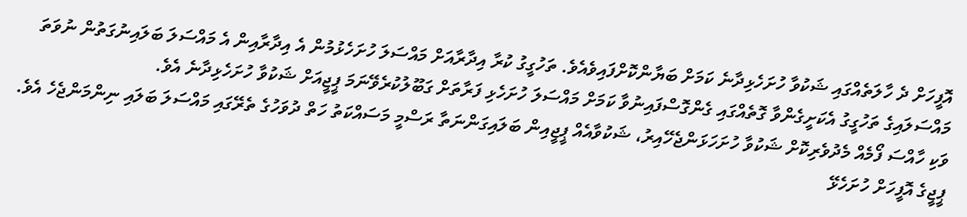އޮފީހަށް ދެ ހާލަތެއްގައި ޝަކުވާ ހުށަހެޅިދާނެ ކަމަށް ބަޔާންކޮށްފައިވެއެވެ. ތަހުގީގު ކުރާ އިދާރާއަށް މައްސަލަ ހުށަހެޅުމުން އެ އިދާރާއިން އެ މައްސަލަ ބަލައިނުގަތުން ނުވަތަ މައްސަލައިގެ ތަހުގީގު އެކަށީގެންވާ ގޮތެއްގައި ގެންގޮސްފައިނުވާ ކަމަށް މައްސަލަ ހުށަހެޅި ފަރާތަށް ގަބޫލުކުރެވޭނަމަ ޕީޖީއަށް ޝަކުވާ ހުށަހެޅިދާނެ އެވެ.
ވަކި ހާއްސަ ފޯމެއް މެދުވެރިކޮށް ޝަކުވާ ހުށަހަޅަންޖެހޭއިރު، ޝަކުވާއެއް ޕީޖީއިން ބަލައިގަންނަތާ ރަސްމީ މަސައްކަތު ހަތް ދުވަހުގެ ތެރޭގައި މައްސަލަ ބަލައި ނިންމަންޖެހެ އެވެ. ޕީޖީގެ އޮފީހަށް ހުށަހެޅޭ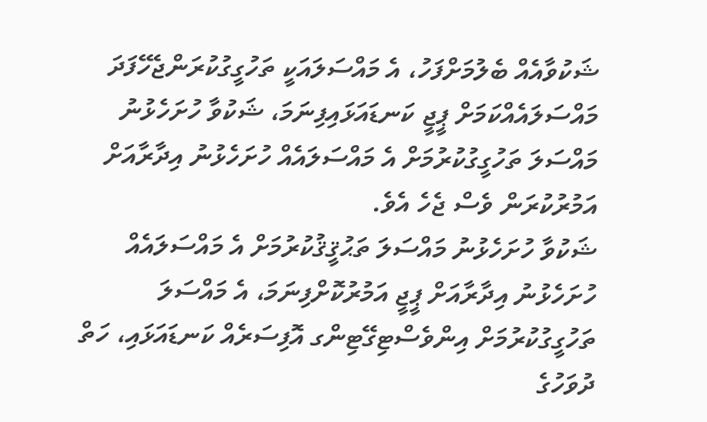ޝަކުވާއެއް ބެލުމަށްފަހު، އެ މައްސަލައަކީ ތަހުގީގުކުރަންޖެހޭފަދަ މައްސަލައެއްކަމަށް ޕީޖީ ކަނޑައަޅައިފިނަމަ، ޝަކުވާ ހުށަހެޅުނު މައްސަލަ ތަހުގީގުކުރުމަށް އެ މައްސަލައެއް ހުށަހެޅުނު އިދާރާއަށް އަމުރުކުރަން ވެސް ޖެހެ އެވެ.
ޝަކުވާ ހުށަހެޅުނު މައްސަލަ ތަޙުޤީޤުކުރުމަށް އެ މައްސަލައެއް ހުށަހެޅުނު އިދާރާއަށް ޕީޖީ އަމުރުކޮށްފިނަމަ، އެ މައްސަލަ ތަހުގީގުކުރުމަށް އިންވެސްޓިގޭޓިންގ އޮފިސަރެއް ކަނޑައަޅައި، ހަތް ދުވަހުގެ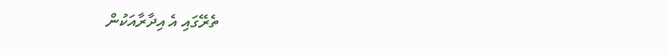ތެރޭގައި އެ އިދާރާއަކުން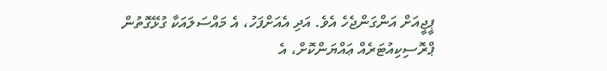ޕީޖީއަށް އަންގަންޖެހެ އެވެ. އަދި އެއަށްފަހު، އެ މައްސަލައަކާ ގުޅޭގޮތުން ޕްރޮސިކިއުޓަރެއް ޢައްޔަންކޮށް، އެ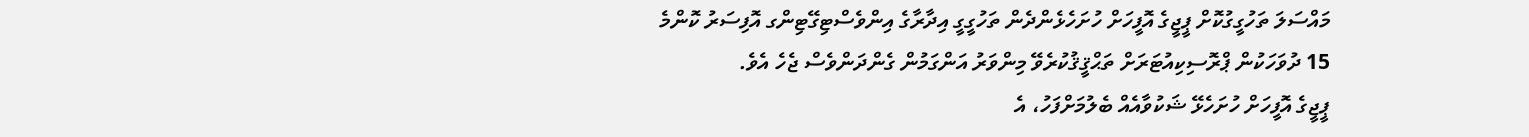މައްސަލަ ތަހުގީގުކޮށް ޕީޖީގެ އޮފީހަށް ހުށަހެޅެންދެން ތަހުގީގީ އިދާރާގެ އިންވެސްޓިގޭޓިންގ އޮފިސަރު ކޮންމެ 15 ދުވަހަކުން ޕްރޮސިކިއުޓަރަށް ތަޙްޤީޤުކުރެވޭ މިންވަރު އަންގަމުން ގެންދަންވެސް ޖެހެ އެވެ.
ޕީޖީގެ އޮފީހަށް ހުށަހެޅޭ ޝަކުވާއެއް ބެލުމަށްފަހު، އެ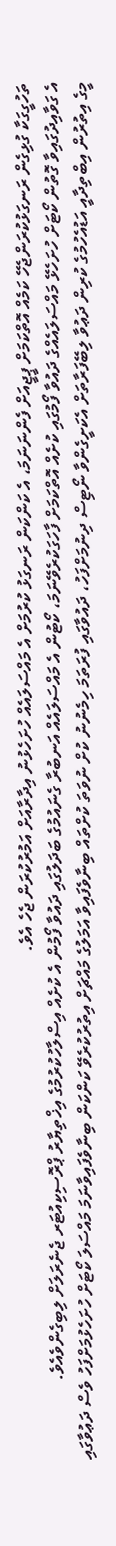ތަހުގީގަކާ ގުޅިގެން ރަނގަޅުކުރަންޖެހޭ ކަމެއް އޮތްކަމަށް ޕީޖީއަށް ފެންނަނަމަ، އެ ކަންކަން ރަނގަޅު ކުރުމަށް އެ މައްސަލައެއް ހުށަހެޅުނު އިދާރާއަށް އަމުރުކުރަން ޖެހެ އެވެ.
އެ ގަވާއިދުގައިވާ ގޮތުން ކޯޓަށް ހުށަހެޅޭ މައްސަލައެއްގެ ދައުވާ ފޯމުގައި ކުށެއް އޮތްކަމަށް ފާހަގަކުރެވޭނަމަ، ކޯޓުން އެ މައްސަލައެއް އަނބުރާ ގެނައުމުގެ ބަދަލުގައި ދައުވާ ފޯމުން އެ ކުށެއް އިސްލާހުކުރުމުގެ އިޚްތިޔާރު ޕްރޮސިކިއުޓަރ ޖެނެރަލަށް ލިބިގެންވެއެވެ.
މީގެ އިތުރުން އިބްތިދާއީ އަޑުއެހުމުގެ ކުރިން ދަޢުވާ ލިބޭފަރާތަށް އެކަށީގެންވާ ނޯޓިސް ދިނުމަށްފަހު، ދައުވާގައި ފުރަތަމަ ހިމެނުނު ކުށް ނުވަތަ ކުށްތައް ބިނާވެފައިވާ އަމަލުގެ މައްޗަށް އިތުރުކުރެވޭ ކަންކަން ބިނާވެފައިވާނަމަ މައްސަލަ ކޯޓަށް ހުށަހެޅުމަށްފަހު ވެސް ދަޢުވާގައި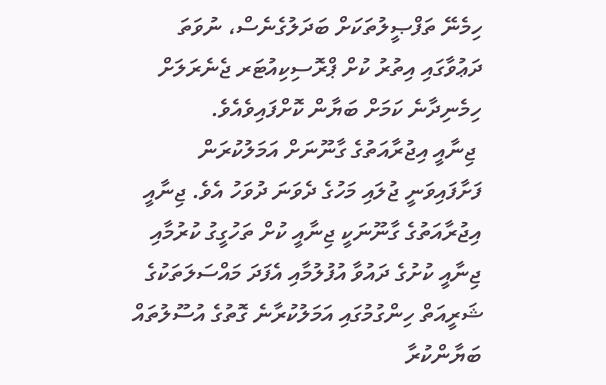ހިމެނޭ ތަފްޞީލުތަކަށް ބަދަލުގެނެސް، ނުވަތަ ދަޢުވާގައި އިތުރު ކުށް ޕްރޮސިކިއުޓަރ ޖެނެރަލަށް ހިމެނިދާނެ ކަމަށް ބަޔާން ކޮށްފައިވެއެވެ.
 ޖިނާއީ އިޖުރާއަތުގެ ގާނޫނަށް އަމަލުކުރަން ފަށާފައިވަނީ ޖުލައި މަހުގެ ދެވަނަ ދުވަހު އެވެ. ޖިނާއީ އިޖުރާއަތުގެ ގާނޫނަކީ ޖިނާއީ ކުށް ތަހުގީގު ކުރުމާއި ޖިނާއީ ކުށުގެ ދައުވާ އުފުލުމާއި އެފަދަ މައްސަލަތަކުގެ ޝަރީއަތް ހިންގުމުގައި އަމަލުކުރާނެ ގޮތުގެ އުސޫލުތައް ބަޔާންކުރާ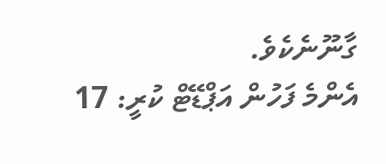ގާނޫނެކެވެ.
އެންމެ ފަހުން އަޕްޑޭޓް ކުރީ: 17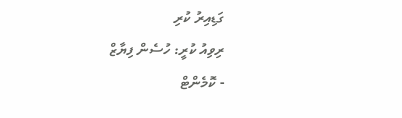ގަޑިއިރު ކުރި
ރިވިއު ކުރީ: ހުސެން ފިޔާޒް
- ކޮމެންޓް